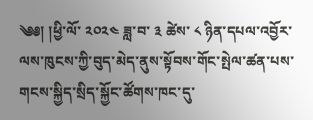༄༅། །ཕྱི་ལོ་ ༢༠༢༤ ཟླ་བ་ ༣ ཚེས་ ༨ ཉིན་དཔལ་འབྱོར་ལས་ཁུངས་ཀྱི་བུད་མེད་ནུས་སྟོབས་གོང་སྤེལ་ཚན་པས་གངས་སྐྱིད་སྲིད་སྐྱོང་ཚོགས་ཁང་དུ་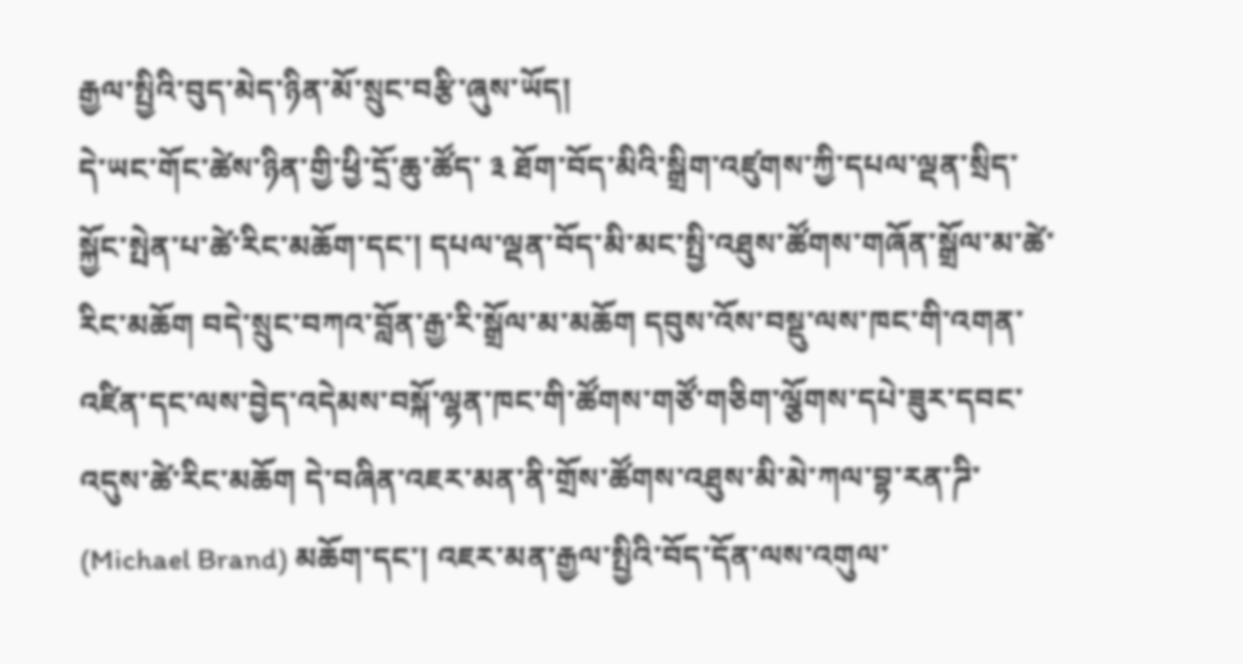རྒྱལ་སྤྱིའི་བུད་མེད་ཉིན་མོ་སྲུང་བརྩི་ཞུས་ཡོད།
དེ་ཡང་གོང་ཚེས་ཉིན་གྱི་ཕྱི་དྲོ་ཆུ་ཚོད་ ༣ ཐོག་བོད་མིའི་སྒྲིག་འཛུགས་ཀྱི་དཔལ་ལྡན་སྲིད་སྐྱོང་སྤེན་པ་ཚེ་རིང་མཆོག་དང་། དཔལ་ལྡན་བོད་མི་མང་སྤྱི་འཐུས་ཚོགས་གཞོན་སྒྲོལ་མ་ཚེ་རིང་མཆོག བདེ་སྲུང་བཀའ་བློན་རྒྱ་རི་སྒྲོལ་མ་མཆོག དབུས་འོས་བསྡུ་ལས་ཁང་གི་འགན་འཛིན་དང་ལས་བྱེད་འདེམས་བསྐོ་ལྷན་ཁང་གི་ཚོགས་གཙོ་གཅིག་ལྕོགས་དཔེ་ཟུར་དབང་འདུས་ཚེ་རིང་མཆོག དེ་བཞིན་འཇར་མན་ནི་གྲོས་ཚོགས་འཐུས་མི་མེ་ཀལ་བྷ་རན་ཌི་ (Michael Brand) མཆོག་དང་། འཇར་མན་རྒྱལ་སྤྱིའི་བོད་དོན་ལས་འགུལ་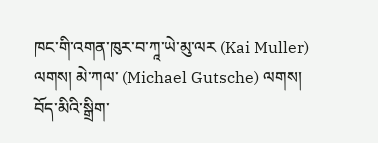ཁང་གི་འགན་ཁུར་བ་ཀཱ་ཡེ་མུ་ལར (Kai Muller) ལགས། མེ་ཀལ་ (Michael Gutsche) ལགས། བོད་མིའི་སྒྲིག་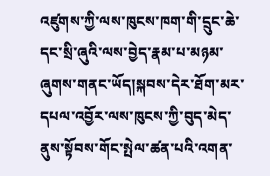འཛུགས་ཀྱི་ལས་ཁུངས་ཁག་གི་དྲུང་ཆེ་དང་སྲི་ཞུའི་ལས་བྱེད་རྣམ་པ་མཉམ་ཞུགས་གནང་ཡོད།སྐབས་དེར་ཐོག་མར་དཔལ་འབྱོར་ལས་ཁུངས་ཀྱི་བུད་མེད་ནུས་སྟོབས་གོང་སྤེལ་ཚན་པའི་འགན་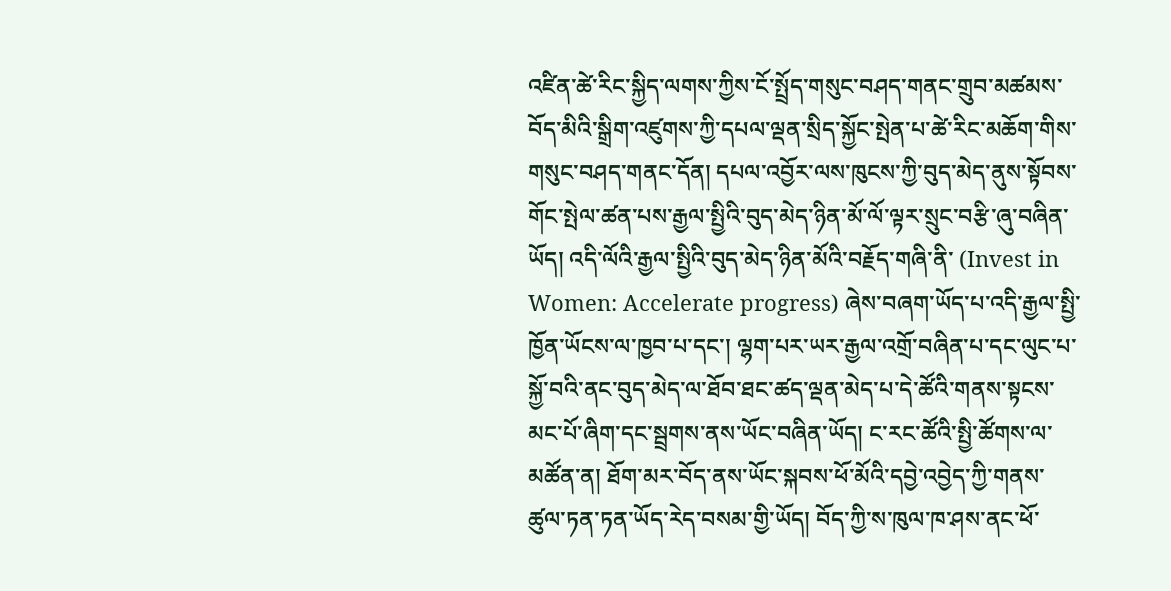འཛིན་ཚེ་རིང་སྐྱིད་ལགས་ཀྱིས་ངོ་སྤྲོད་གསུང་བཤད་གནང་གྲུབ་མཚམས་བོད་མིའི་སྒྲིག་འཛུགས་ཀྱི་དཔལ་ལྡན་སྲིད་སྐྱོང་སྤེན་པ་ཚེ་རིང་མཆོག་གིས་གསུང་བཤད་གནང་དོན། དཔལ་འབྱོར་ལས་ཁུངས་ཀྱི་བུད་མེད་ནུས་སྟོབས་གོང་སྤེལ་ཚན་པས་རྒྱལ་སྤྱིའི་བུད་མེད་ཉིན་མོ་ལོ་ལྟར་སྲུང་བརྩི་ཞུ་བཞིན་ཡོད། འདི་ལོའི་རྒྱལ་སྤྱིའི་བུད་མེད་ཉིན་མོའི་བརྗོད་གཞི་ནི་ (Invest in Women: Accelerate progress) ཞེས་བཞག་ཡོད་པ་འདི་རྒྱལ་སྤྱི་ཁྱོན་ཡོངས་ལ་ཁྱབ་པ་དང་། ལྷག་པར་ཡར་རྒྱལ་འགྲོ་བཞིན་པ་དང་ལུང་པ་སྐྱོ་བའི་ནང་བུད་མེད་ལ་ཐོབ་ཐང་ཚད་ལྡན་མེད་པ་དེ་ཚོའི་གནས་སྟངས་མང་པོ་ཞིག་དང་སྦྲགས་ནས་ཡོང་བཞིན་ཡོད། ང་རང་ཚོའི་སྤྱི་ཚོགས་ལ་མཚོན་ན། ཐོག་མར་བོད་ནས་ཡོང་སྐབས་ཕོ་མོའི་དབྱེ་འབྱེད་ཀྱི་གནས་ཚུལ་ཏན་ཏན་ཡོད་རེད་བསམ་གྱི་ཡོད། བོད་ཀྱི་ས་ཁུལ་ཁ་ཤས་ནང་ཕོ་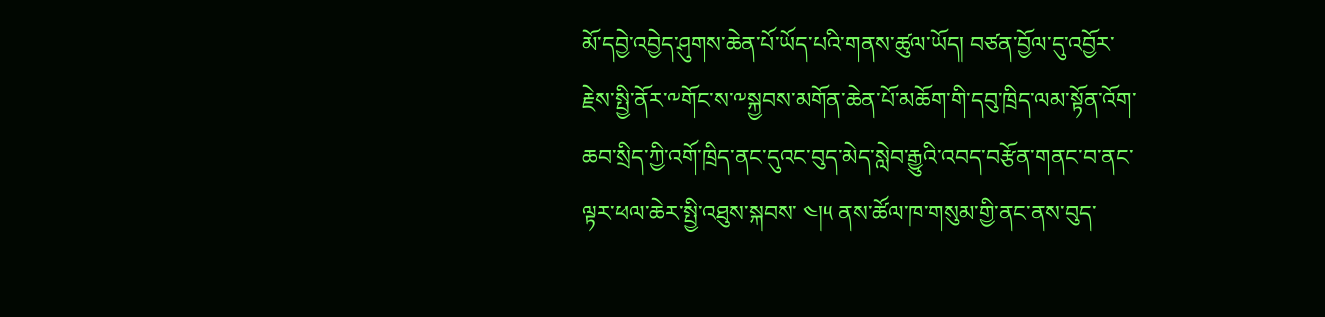མོ་དབྱེ་འབྱེད་ཤུགས་ཆེན་པོ་ཡོད་པའི་གནས་ཚུལ་ཡོད། བཙན་བྱོལ་དུ་འབྱོར་རྗེས་སྤྱི་ནོར་༸གོང་ས་༸སྐྱབས་མགོན་ཆེན་པོ་མཆོག་གི་དབུ་ཁྲིད་ལམ་སྟོན་འོག་ཆབ་སྲིད་ཀྱི་འགོ་ཁྲིད་ནང་དུའང་བུད་མེད་སླེབ་རྒྱུའི་འབད་བརྩོན་གནང་བ་ནང་ལྟར་ཕལ་ཆེར་སྤྱི་འཐུས་སྐབས་ ༤།༥ ནས་ཚོལ་ཁ་གསུམ་གྱི་ནང་ནས་བུད་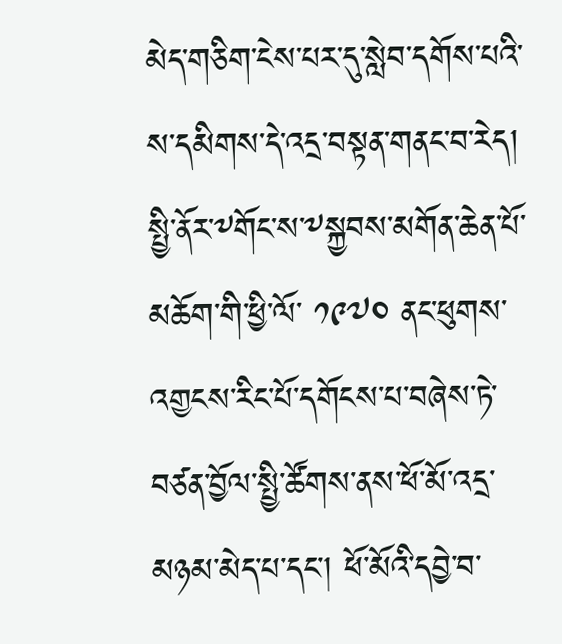མེད་གཅིག་ངེས་པར་དུ་སླེབ་དགོས་པའི་ས་དམིགས་དེ་འདྲ་བསྟན་གནང་བ་རེད།
སྤྱི་ནོར་༸གོང་ས་༸སྐྱབས་མགོན་ཆེན་པོ་མཆོག་གི་ཕྱི་ལོ་ ༡༩༧༠ ནང་ཕུགས་འགྱངས་རིང་པོ་དགོངས་པ་བཞེས་ཏེ་བཙན་བྱོལ་སྤྱི་ཚོགས་ནས་ཕོ་མོ་འདྲ་མཉམ་མེད་པ་དང་། ཕོ་མོའི་དབྱེ་བ་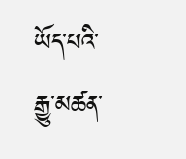ཡོད་པའི་རྒྱུ་མཚན་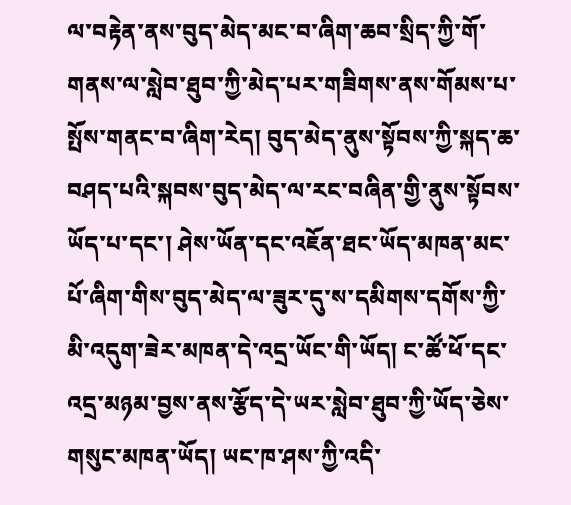ལ་བརྟེན་ནས་བུད་མེད་མང་བ་ཞིག་ཆབ་སྲིད་ཀྱི་གོ་གནས་ལ་སླེབ་ཐུབ་ཀྱི་མེད་པར་གཟིགས་ནས་གོམས་པ་སྤོས་གནང་བ་ཞིག་རེད། བུད་མེད་ནུས་སྟོབས་ཀྱི་སྐད་ཆ་བཤད་པའི་སྐབས་བུད་མེད་ལ་རང་བཞིན་གྱི་ནུས་སྟོབས་ཡོད་པ་དང་། ཤེས་ཡོན་དང་འཇོན་ཐང་ཡོད་མཁན་མང་པོ་ཞིག་གིས་བུད་མེད་ལ་ཟུར་དུ་ས་དམིགས་དགོས་ཀྱི་མི་འདུག་ཟེར་མཁན་དེ་འདྲ་ཡོང་གི་ཡོད། ང་ཚོ་ཕོ་དང་འདྲ་མཉམ་བྱས་ནས་རྩོད་དེ་ཡར་སླེབ་ཐུབ་ཀྱི་ཡོད་ཅེས་གསུང་མཁན་ཡོད། ཡང་ཁ་ཤས་ཀྱི་འདི་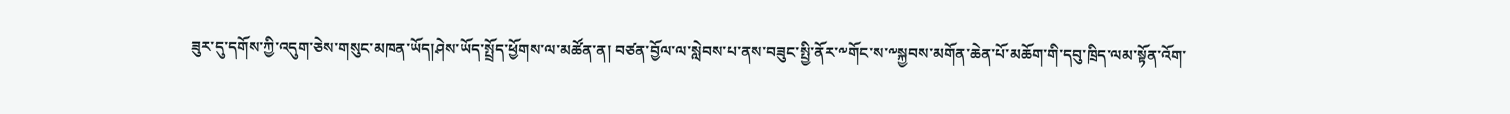ཟུར་དུ་དགོས་ཀྱི་འདུག་ཅེས་གསུང་མཁན་ཡོད།ཤེས་ཡོད་སྤྲོད་ཕྱོགས་ལ་མཚོན་ན། བཙན་བྱོལ་ལ་སླེབས་པ་ནས་བཟུང་སྤྱི་ནོར་༸གོང་ས་༸སྐྱབས་མགོན་ཆེན་པོ་མཆོག་གི་དབུ་ཁྲིད་ལམ་སྟོན་འོག་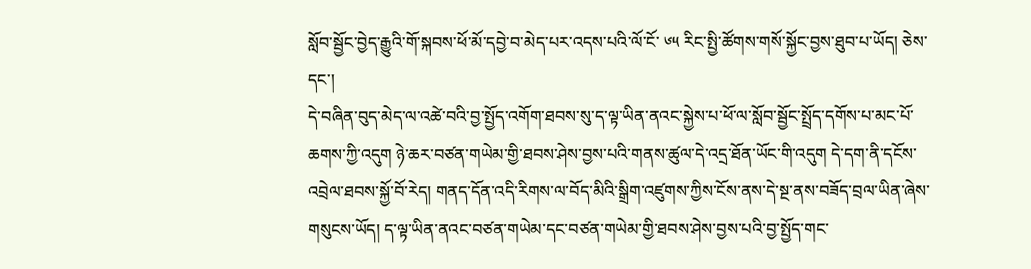སློབ་སྦྱོང་བྱེད་རྒྱུའི་གོ་སྐབས་ཕོ་མོ་དབྱེ་བ་མེད་པར་འདས་པའི་ལོ་ངོ་ ༦༥ རིང་སྤྱི་ཚོགས་གསོ་སྐྱོང་བྱས་ཐུབ་པ་ཡོད། ཅེས་དང་།
དེ་བཞིན་བུད་མེད་ལ་འཚེ་བའི་བྱ་སྤྱོད་འགོག་ཐབས་སུ་ད་ལྟ་ཡིན་ནའང་སྐྱེས་པ་ཕོ་ལ་སློབ་སྦྱོང་སྤྲོད་དགོས་པ་མང་པོ་ཆགས་ཀྱི་འདུག ཉེ་ཆར་བཙན་གཡེམ་གྱི་ཐབས་ཤེས་བྱས་པའི་གནས་ཚུལ་དེ་འདྲ་ཐོན་ཡོང་གི་འདུག དེ་དག་ནི་དངོས་འབྲེལ་ཐབས་སྐྱོ་བོ་རེད། གནད་དོན་འདི་རིགས་ལ་བོད་མིའི་སྒྲིག་འཛུགས་ཀྱིས་ངོས་ནས་དེ་སྔ་ནས་བཟོད་བྲལ་ཡིན་ཞེས་གསུངས་ཡོད། ད་ལྟ་ཡིན་ནའང་བཙན་གཡེམ་དང་བཙན་གཡེམ་གྱི་ཐབས་ཤེས་བྱས་པའི་བྱ་སྤྱོད་གང་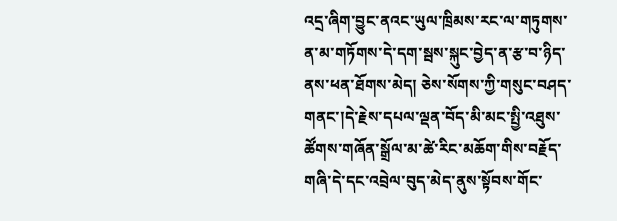འདྲ་ཞིག་བྱུང་ནའང་ཡུལ་ཁྲིམས་རང་ལ་གཏུགས་ན་མ་གཏོགས་དེ་དག་སྦས་སྐུང་བྱེད་ན་རྩ་བ་ཉིད་ནས་ཕན་ཐོགས་མེད། ཅེས་སོགས་ཀྱི་གསུང་བཤད་གནང་།དེ་རྗེས་དཔལ་ལྡན་བོད་མི་མང་སྤྱི་འཐུས་ཚོགས་གཞོན་སྒྲོལ་མ་ཚེ་རིང་མཆོག་གིས་བརྗོད་གཞི་དེ་དང་འབྲེལ་བུད་མེད་ནུས་སྟོབས་གོང་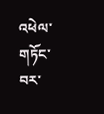འཕེལ་གཏོང་བར་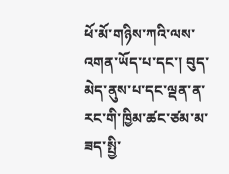ཕོ་མོ་གཉིས་ཀའི་ལས་འགན་ཡོད་པ་དང་། བུད་མེད་ནུས་པ་དང་ལྡན་ན་རང་གི་ཁྱིམ་ཚང་ཙམ་མ་ཟད་སྤྱི་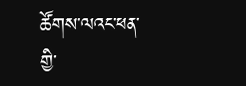ཚོགས་ལའང་ཕན་གྱི་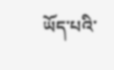ཡོད་པའི་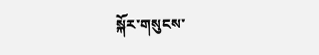སྐོར་གསུངས་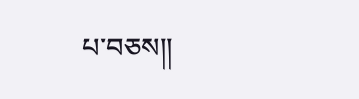པ་བཅས།།